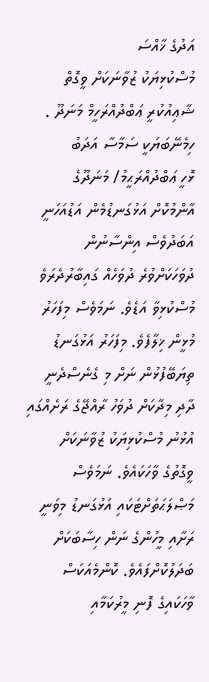އަދުގެ ޚާއްސަ
މުސްކުޅިޔަކު ޒުވާނަކަށް ވީގޮތް
ޝާޢިއުކުރީ ޢަބްދުއްރަހީމް މަނަދޫ . ހިމެނޭބަޔަކީ ސަމާސާ އަދަބު
ޅޮހީ ޢަބްދުއްރަޙީމު/ މަނަދޫގެ
އާންމުކޮށް އަޅުގަނޑުމެން އަޑުއަހަނީ އަބަދުވެސް އިންސާނުން ދުވަހަކަށްވުރެ ދުވަހެއް ގައިބާރުދެރަވެ މުސްކުޅިވާ އަޑެވެ. ނަމަވެސް މިފަހަރު މުޅީން ޚިލާފެވެ. މިފަހަރު އަޅުގަނޑު ތިޔަބޭފުޅުން ނަށް މި ގެނެސްދެނީ ދާދި މިދާކަށް ދުވަހު ރާއްޖޭގެ ރަށެއްގައި އުޅުނު މުސްކުޅިޔަކު ޒުވާނަކަށް ވީގޮތުގެ ވާހަކައެވެ. ނަމަވެސް މަޞްލަޙަތަށްޓަކައި އަޅުގަނޑު މިވަނީ ރަށާއި މީހުންގެ ނަން ހިސާބަކަށް ބަދަލުކޮށްފައެވެ. ކޮންމެއަކަސް ވާހަކައިގެ ފޮނި މީރުކަމާއި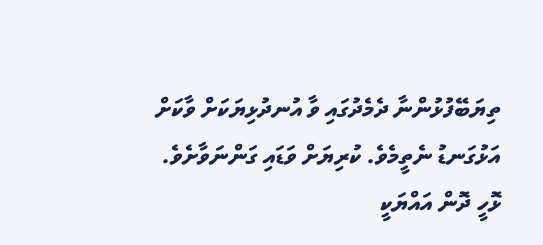ތިޔަބޭފުޅުންނާ ދެމެދުގައި ވާ އުނދުޅިޔަކަށް ވާކަށް އަޅުގަނޑު ނެތީމެވެ. ކުރިޔަށް ވަޑައި ގަންނަވާށެވެ.
ޅޮހީ ދޮން އައްޔަކީ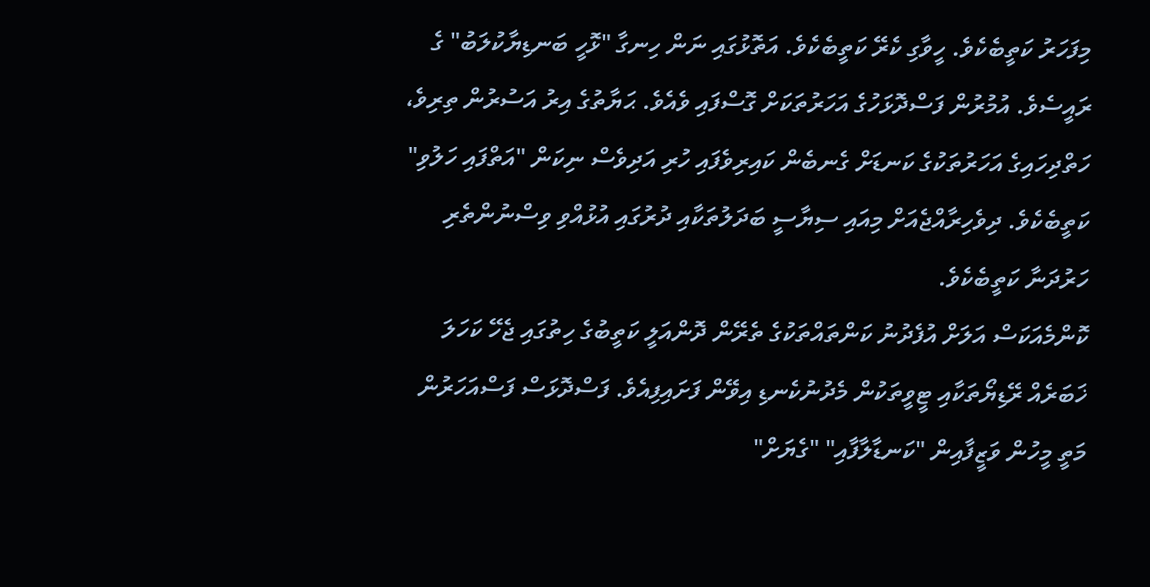މިފަހަރު ކަތީބެކެވެ. ހީވާގި ކެރޭ ކަތީބެކެވެ. އަތޮޅުގައި ނަން ހިނގާ "ޅޮހީ ބަނޑިޔާކުލަބު" ގެ ރައީސެވެ. އުމުރުން ފަސްދޮޅަހުގެ އަހަރުތަކަށް ގޮސްފައި ވެއެވެ. ޙަޔާތުގެ އިރު އަސުރުން ތިރިވެ، ހަތްދިހައިގެ އަހަރުތަކުގެ ކަނޑަށް ގެނބެން ކައިރިވެފައި ހުރި އަދިވެސް ނިކަން "އަތްފައި ހަލުވި" ކަތީބެކެވެ. ދިވެހިރާއްޖެއަށް މިއައި ސިޔާސީ ބަދަލުތަކާއި ދުރުގައި އުޅުއްވި ވިސްނުންތެރި ހަރުދަނާ ކަތީބެކެވެ.
ކޮންމެއަކަސް އަލަށް އުފެދުނު ކަންތައްތަކުގެ ތެރޭން ދޮންއަލީ ކަތީބުގެ ހިތުގައި ޖެހޭ ކަހަލަ ޚަބަރެއް ރޭޑިޔޯތަކާއި ޓީވީތަކުން މެދުނުކެނޑި އިވޭން ފަށައިފިއެވެ. ފަސްދޮޅަސް ފަސްއަހަރުން މަތީ މީހުން ވަޒީފާއިން "ކަނޑާލާފާއި" "ގެޔަށް"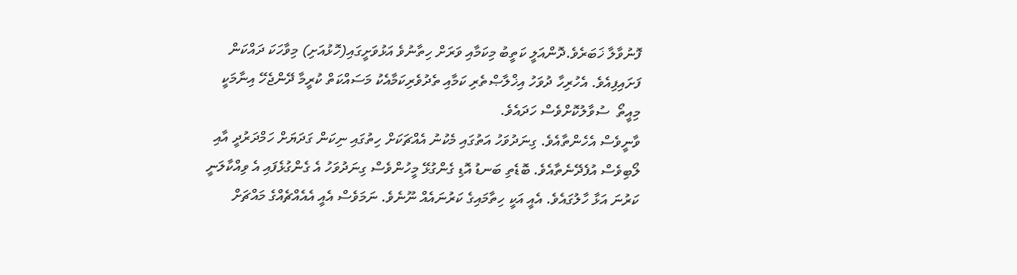ފޮނުވާލާ ޚަބަރެވެ.ދޮންއަލީ ކަތީބު މިކަމާއި ވަރަށް ހިތާނުވެ އަޅުވަށީގައި(ހޮޅުއަށި) މިވާހަކަ ދައްކަން ފަށައިފިއެވެ. އެހުރިހާ ދުވަހު އިޚްލާޞްތެރި ކަމާއި ތެދުވެރިކަމާއެކު މަސައްކަތް ކުރީމާ ދޭންޖެހޭ އިނާމަކީ މިއީތޯ  ސުވާލުކޮށްވެސް ހަދައެވެ.
ވާނީވެސް އެހެންތާއެވެ. ގިނަދުވަހު އަތުގައި މެކުނު އެއްޗަކަށް ހިތުގައި ނިކަން ގަދަޔަށް ހަމްދަރުދީ އާއި ލޯބިވެސް އުފެދޭނެތާއެވެ. ބޮޑެތި ބަނޑު އޮޑި ގެންގުޅޭ މީހުންވެސް ގިނަދުވަހު އެ ގެންގުޅެފައި އެ ވިއްކާލަނީ ކަރުނަ އަޅާ ހާލުގައެވެ. އެއީ އަކީ ހިތާމައިގެ ކަރުނައެއް ނޫނެވެ. ނަމަވެސް އެއީ އެއެއްޗެއްގެ މައްޗަށް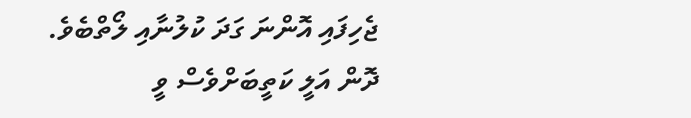ޖެހިފައި އޮންނަ ގަދަ ކުލުނާއި ލޯތްބެވެ. ދޮން އަލީ ކަތީބަށްވެސް ވީ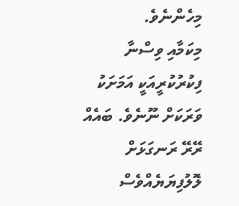މިހެންނެވެ.
މިކަމާއި ވިސްނާ ފިކުރުކުރީއަކީ އަމަށަކު ވަރަކަށް ނޫނެވެ. ބައެއް ރޭރޭ ރަނގަޅަށް ލޮލުފިޔަޔެއްވެސް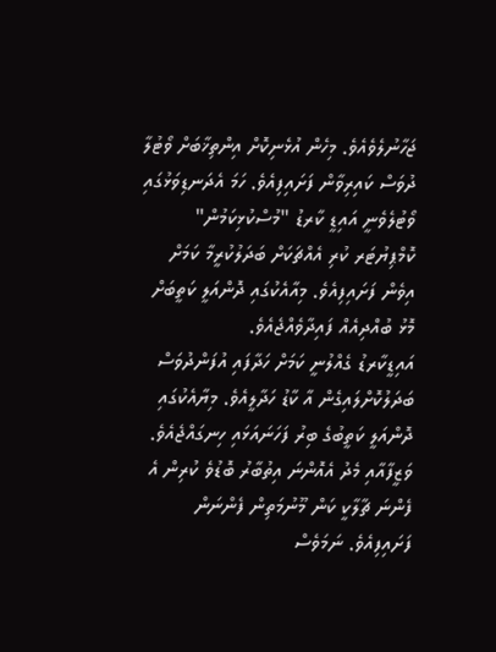ޖަހާނުލެވެއެވެ. މިހެން އުޅެނިކޮށް އިންތިޚާބަށް ވޯޓުލާ ދުވަސް ކައިރިވާން ފަށައިފިއެވެ. ހަމަ އެދަނޑިވަޅުގައި ވޯޓުލެވެނީ އައިޑީ ކާރޑު "މުސްކުޅިކަމުން"  ކޮމްޕިޔުޓަރ ކުރި އެއްޗަކަށް ބަދަލުކުރީމާ ކަމަށް އިވެން ފަށައިފިއެވެ. މިއާއެކުގައި ދޮންއަލީ ކަތީބަށް މޮޅު ބުއްދިއެއް ފައިދާވެއްޖެއެވެ.
އައިޑީކާރޑު ގެއްލުނީ ކަމަށް ހަދާފައި އުފަންދުވަސް ބަދަލުކޮށްލައިގެން އާ ކާޑު ހަދާލީއެވެ. މިޔާއެކުގައި ދޮންއަލީ ކަތީބުގެ ބިރު ފަހަނައަޅައި ހިނގައްޖެއެވެ. ވަޒީފާއާއި މެދު އެއޮންނަ އިތުބާރު ބޮޑުވެ ކުރިން އެ ފެންނަ ޗާލާކީ ކަން މޫނުމަތިން ފެންނަން ފަށައިފިއެވެ. ނަމަވެސް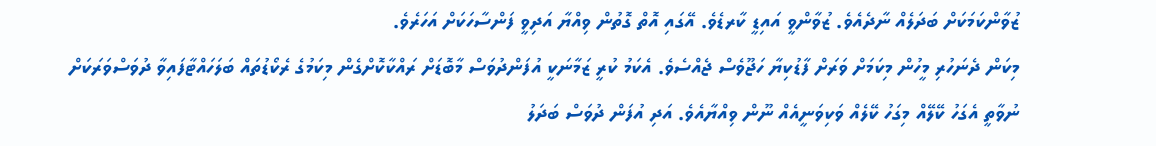ޒުވާންކަމަކަށް ބަދަލެއް ނާދެއެވެ. ޒުވާންވީ އައިޑީ ކާރޑެވެ. އޭގައި އޮތް ގޮތުން ވިއްޔާ އަދިވީ ފަންސާހަކަށް އަހަރެވެ.
މިކަން ދެނަހުރި މީހުން މިކަމަށް ވަރަށް ފާޑުކިޔާ ހަޖޫވެސް ޖެއްސެވެ. އެކަމު ކުރީ ޒަމާނަކީ އުފަންދުވަސް މާބޮޑަށް ރައްކާކޮށްގެން މިކަމުގެ ރެކޯޑުތައް ބަލަހައްޓާފައިވާ ދުވަސްވަރަކަށް ނުވާތީ އެގަހު ކޭލޭއް މިގަހު ކޭލެއް ވަކިވަނީއެއް ނޫން ވިއްޔާއެވެ. އަދި އުފަން ދުވަސް ބަދަލު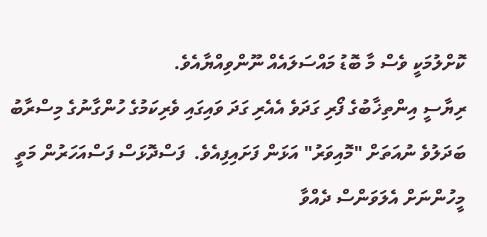ކޮށްލުމަކީ ވެސް މާ ބޮޑު މައްސަލައެއް ނޫންވިއްޔާއެވެ.
ރިޔާސީ އިންތިޚާބުގެ ފޯރި ގަދަވެ އެއެރި ގަދަ ވައިގައި ވެރިކަމުގެ ހުންގާނުގެ މިސްރާބު ބަދަލުވެ ނުއަތަށް "މޮއިވަރު" އަޅަން ފަށައިފިއެވެ.  ފަސްދޮޅަސް ފަސްއަހަރުން މަތީ މީހުންނަށް އެލަވަންސް ދެއްވާ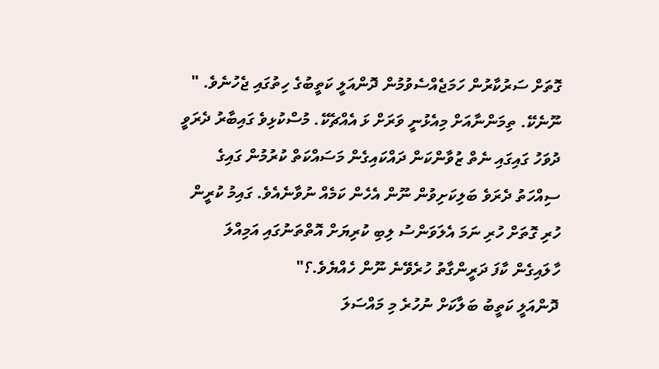ގޮތަށް ސަރުކާރުން ހަމަޖެއްސެވުމުން ދޮންއަލީ ކަތީބުގެ ހިތުގައި ޖެހުނެވެ. " ނޫނެކޭ. ތިމަންނާއަށް މިއެޅުނީ ވަރަށް ޅަ އެއްޗެކޭ. މުސްކުޅިވެ ގައިބާރު ދެރަވީ ދުވަހު ގައިގައި ނެތް ޒުވާންކަން ދައްކައިގެން މަސައްކަތް ކުރުމުން ގައިގެ ސިއްހަތު ދެރަވެ ބަލިކަށިވުން ނޫން އެހެން ކަމެއް ނުވާނެއެވެ. ގައިމު ކުރީން ހުރި ގޮތަށް ހުރި ނަމަ އެލަވަންސު ލިބި ކުރިޔަށް އޮތްތަނުގައި އަމިއްލަ ހާލައިގެން ކާފަ ދަރީންގާތު ހުރެވޭނެ ނޫން ހެއްޔެވެ.؟"
ދޮންއަލީ ކަތީބު ބަލާކަށް ނުހުރެ މި މައްސަލަ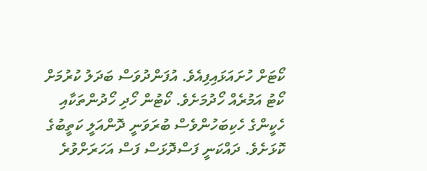ކޯޓަށް ހުށައަޅައިފިއެވެ. އުފަންދުވަސް ބަދަލު ކުރުމަށް ކޯޓު އަމުރެއް ހޯދުމަށެވެ. ކޯޓުން ހޯދި ހޯދުންތަކާއި ހެކީންގެ ހެކިބަހުންވެސް ބުރަވަނީ ދޮންއަލީ ކަތީބުގެ ކޮޅަށެވެ. ދައްކަނީ ފަސްދޮޅަސް ފަސް އަހަރަށްވުރެ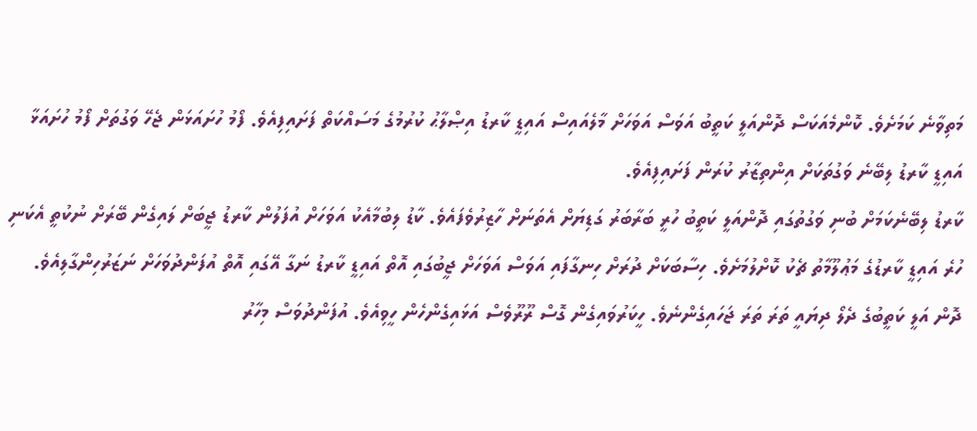މަތިވާނެ ކަމަށެވެ. ކޮންމެއަކަސް ދޮންއަލީ ކަތީބު އަވަސް އަވަހަށް މާލެއައިސް އައިޑީ ކާރޑު އިޞްލާޙު ކުރުމުގެ މަސައްކަތް ފަށައިފިއެވެ. ފޯމު ހުށައަޅަން ޖެހޭ ވަގުތަށް ފޯމު ހުށައަޅާ އައިޑީ ކާރޑު ލިބޭނެ ވަގުތަކަށް އިންތިޒާރު ކުރަން ފަށައިފިއެވެ.
ކާރޑު ލިބޭނެކަމަށް ބުނި ވަގުތުގައި ދޮންއަލީ ކަތީބު ހުރީ ބަރާބަރު ގަޑިޔަށް އެތަނަށް ހާޒިރުވެފައެވެ. ކާޑު ލިބުމާއެކު އަވަހަށް އުފަލުން ކާރޑު ޖީބަށް ލައިގެން ބޭރަށް ނުކުތީ އެކަނި ހުރެ އައިޑީ ކާރޑުގެ މަޢުލޫމާތު ޗެކު ކޮށްލުމަށެވެ. ހިސާބަކަށް ދުރަށް ހިނގާފައި އަވަސް އަވަހަށް ޖީބުގައި އޮތް އައިޑީ ކާރޑު ނަގާ އޭގައި އޮތް އުފަންދުވަހަށް ނަޒަރުހިންގާލިއެވެ.
ދޮން އަލީ ކަތީބުގެ ދެލޯ ދިޔައީ ތަރަ ތަރަ ޖަހައިގެންނެވެ. ހީކަރުވައިގެން ގޮސް ރޫރޫވެސް އަޅައިގެންހެން ހީވިއެވެ. އުފަންދުވަސް މިހާރު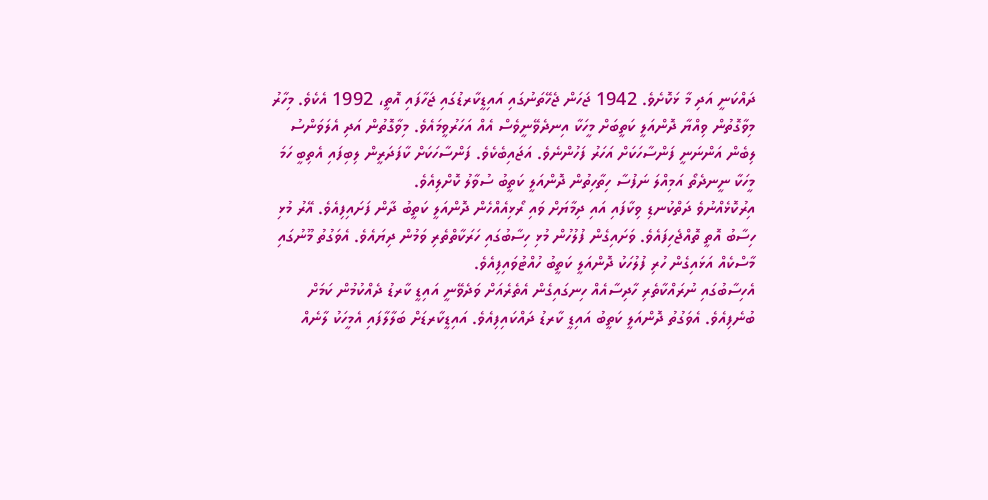ދައްކަނީ އަދި މާ ޅަކޮށެވެ. 1942 ޖަހަން ޖެހޭތަނުގައި އައިޑީކާރޑުގައި ޖަހާފައި އޮތީ، 1992 އެކެވެ. މިހާރު މިވާގޮތުން ވިއްޔާ ދޮންއަލީ ކަތީބަށް މީހަކާ އިނދެވޭނީވެސް އެއް އަހަރުވީމައެވެ. މިވާގޮތުން އަދި އެލަވަންސު ލިބެން އަންނަނީ ފަންސާހަކަށް އަހަރު ފަހުންނެވެ. އަޖައިބެކެވެ. ފަންސާހަކަށް ކާފަދަރީން ލިބިފައި އެތިބީ ހަމަ މީހަކާ ނީނދެތޯ އަމިއްލަ ނަފުސާ ހިތާހިތުން ދޮންއަލީ ކަތީބު ސުވާލު ކޮށްލިއެވެ.
އިރުކޮޅެއްނުވެ ދަތްކުނޑި ވިކާފައި އައި ދިމާޔަށް ވައި ރޯޅިއެއްހެން ދޮންއަލީ ކަތީބު ދާން ފަށައިފިއެވެ. އޭރު މުޅި ހިސާބު އޮތީ ތޮއްޖެހިފައެވެ. ވަށައިގެން ފުލުހުން މުޅި ހިސާބުގައި ހަރަކާތްތެރި ވަމުން ދިޔައެވެ. އެވަގުތު މޫނުގައި މާސްކެއް އަޅައިގެން ހުރި ފުލުހަކު ދޮންއަލީ ކަތީބު ހުއްޓުވައިފިއެވެ.
އެހިސާބުގައި ނުރައްކާތެރި ހާދިސާއެއް ހިނގައިގެން އެތެރެއަށް ވަދެވޭނީ އައިޑީ ކާރޑު ދެއްކުމުން ކަމަށް ބުނެފިއެވެ. އެވަގުތު ދޮންއަލީ ކަތީބު އައިޑީ ކާރޑު ދައްކައިފިއެވެ. އައިޑީކާރޑަށް ބަލާލާފައި އެމީހަކު ލާނެއް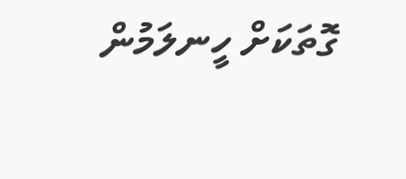ގޮތަކަށް ހީނލަމުން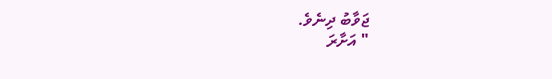ޖަވާބު ދިނެވެ.
" އަށާރަ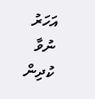އަހަރު ނުވާ ކުދިން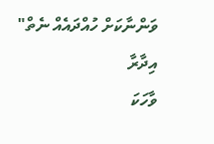ވަންނާކަށް ހުއްދައެއް ނެތް"
އިދާރާ
ވާހަކަ